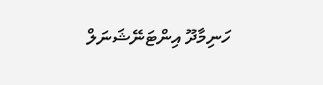ހަނިމާދޫ އިންޓަނޭޝަނަލް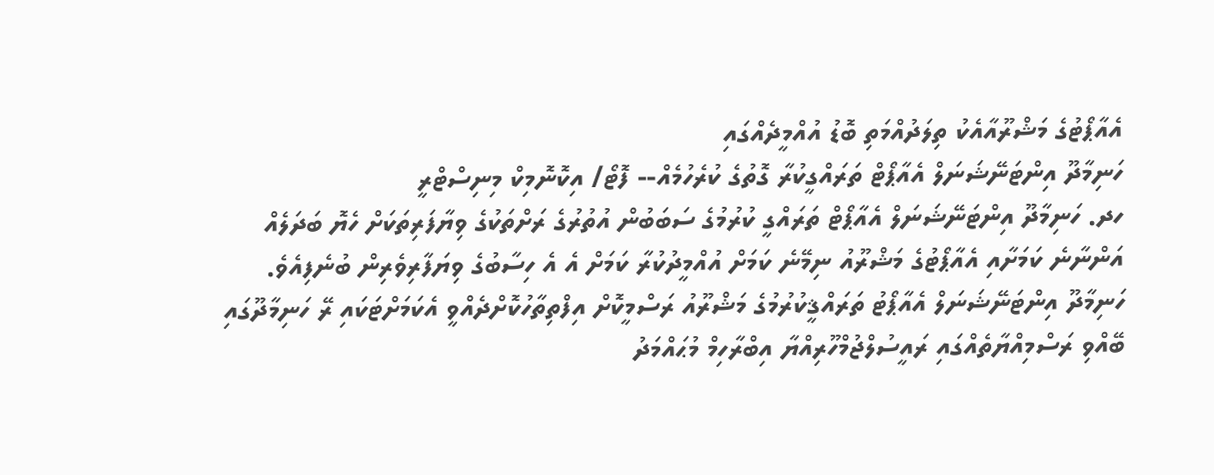އެއާޕޯޓުގެ މަޝްރޫއާއެކު ތިލަދުއްމަތި ބޮޑު އުއްމީދެއްގައި
ހަނިމާދޫ އިންޓަނޭޝަނަލް އެއާޕޯޓް ތަރައްގީކުރާ ގޮތުގެ ކުރެހުމެއް-- ފޮޓޯ/ އިކޮނޮމިކް މިނިސްޓްރީ
ހދ. ހަނިމާދޫ އިންޓަނޭޝަނަލް އެއާޕޯޓް ތަރައްގީ ކުރުމުގެ ސަބަބުން އުތުރުގެ ރަށްތަކުގެ ވިޔާފަރިތަކަށް ހެޔޮ ބަދަލެއް އަންނާނެ ކަމަށާއި އެއާޕޯޓުގެ މަޝްރޫއު ނިމޭނެ ކަމަށް އުއްމީދުކުރާ ކަމަށް އެ އެ ހިސާބުގެ ވިޔަފާރިވެރިން ބުނެފިއެވެ.
ހަނިމާދޫ އިންޓަނޭޝަނަލް އެއާޕޯޓު ތަރައްޤީކުރުމުގެ މަޝްރޫއު ރަސްމީކޮށް އިފްތިތާހުކޮށްދެއްވީ އެކަމަށްޓަކައި ރޭ ހަނިމާދޫގައި ބޭއްވި ރަސްމިއްޔާތެއްގައި ރައީސުލްޖުމްހޫރިއްޔާ އިބްރާހިމް މުޙައްމަދު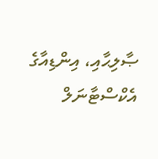ޞާލިޙާއި، އިންޑިއާގެ އެކްސްޓާނަލް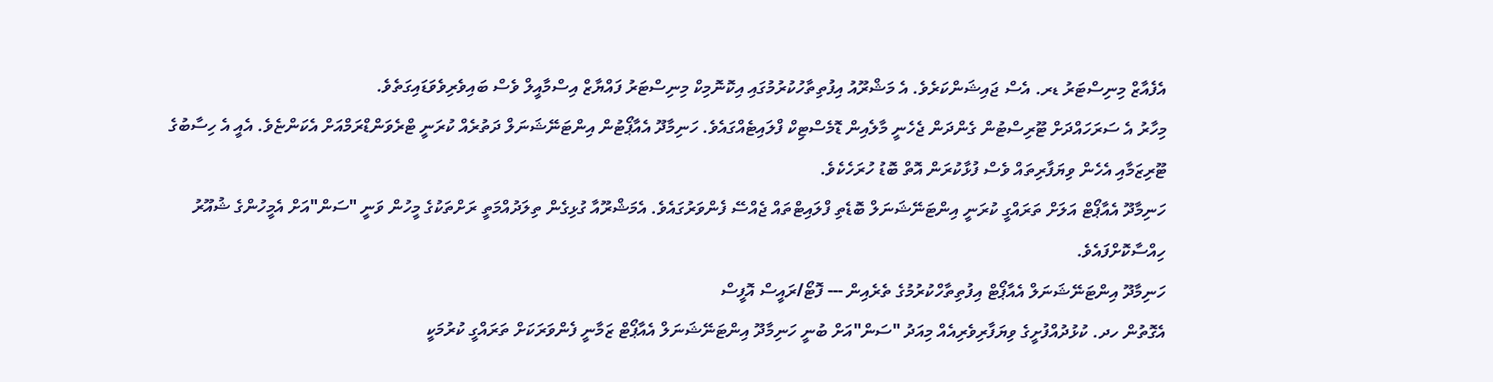އެފެއާޒް މިނިސްޓަރު ޑރ. އެސް ޖައިޝަންކަރެވެ. އެ މަޝްރޫއު އިފުތިތާހުކުރުމުގައި އިކޮނޮމިކް މިނިސްޓަރު ފައްޔާޒް އިސްމާއީލް ވެސް ބައިވެރިވެވަޑައިގަތެވެ.
މިހާރު އެ ސަރަހައްދަށް ޓޫރިސްޓުން ގެންދަން ޖެހެނީ މާލެއިން ޑޮމެސްޓިކް ފްލައިޓެއްގައެވެ. ހަނިމާދޫ އެއާޕޯޓުން އިންޓަނޭޝަނަލް ދަތުރެއް ކުރަނީ ޓްރެވަންޑްރަމްއަށް އެކަންޏެވެ. އެއީ އެ ހިސާބުގެ ޓޫރިޒަމާއި އެހެން ވިޔަފާރިތައް ވެސް ފުޅާކުރަން އޮތް ބޮޑު ހުރަހެކެވެ.
ހަނިމާދޫ އެއާޕޯޓް އަލަށް ތަރައްގީ ކުރަނީ އިންޓަނޭޝަނަލް ބޮޑެތި ފްލައިޓްތައް ޖެއްސޭ ފެންވަރުގައެވެ. އެމަޝްރޫއާ ގުޅިގެން ތިލަދުއްމަތީ ރަށްތަކުގެ މީހުން ވަނީ "ސަން"އަށް އެމީހުންގެ ޝުއޫރު ހިއްސާކޮށްފައެވެ.
ހަނިމާދޫ އިންޓަނޭޝަނަލް އެއާޕޯޓް އިފުތިތާހްކުރުމުގެ ތެރެއިން --- ފޮޓޯ/ރައީސް އޮފީސް
އެގޮތުން ހދ. ކުޅުދުއްފުށީގެ ވިޔަފާރިވެރިއެއް މިއަދު "ސަން"އަށް ބުނީ ހަނިމާދޫ އިންޓަނޭޝަނަލް އެއާޕޯޓް ޒަމާނީ ފެންވަރަކަށް ތަރައްގީ ކުރުމަކީ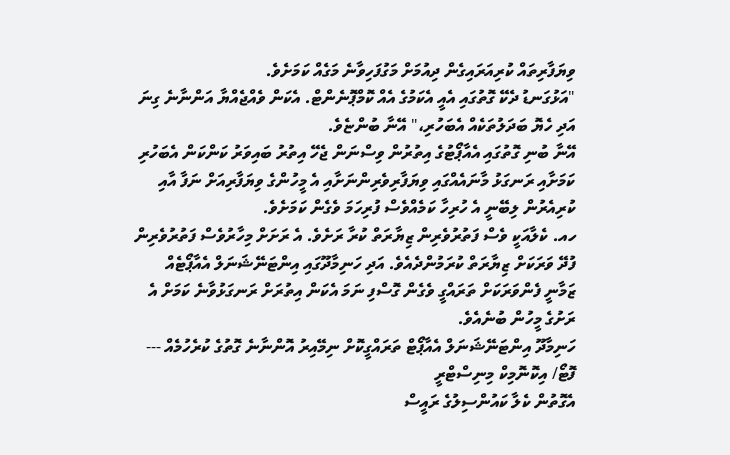ވިޔަފާރިތައް ކުރިއަރައިގެން ދިއުމަށް މަގުފަހިވާނެ މަގެއް ކަމަށެވެ.
"އަޅުގަނޑު ދެކޭ ގޮތުގައި އެއީ އެކަމުގެ އެއް ކޮމްޕޮނެންޓް. އެކަން ވެއްޖެއްޔާ އަންނާނެ ގިނަ އަދި ހެޔޮ ބަދަލުތަކެއް އެބަހުރި،" އޭނާ ބުންޏެވެ.
އޭނާ ބުނި ގޮތުގައި އެއާޕޯޓުގެ އިތުރުން ވިސްނަން ޖެހޭ އިތުރު ބައިވަރު ކަންކަން އެބަހުރި ކަމަށާއި ރަނގަޅު މާނައެއްގައި ވިޔަފާރިވެރިންނަށާއި އެ މީހުންގެ ވިޔަފާރިއަށް ނަފާ އާއި ކުރިއެރުން ލިބޭނީ އެ ހުރިހާ ކަމެއްވެސް ފުރިހަމަ ވެގެން ކަމަށެވެ.
ހއ. ކެލާއަކީ ވެސް ފަތުރުވެރިން ޒިޔާރަތް ކުރާ ރަށެވެ. އެ ރަށަށް މިހާރުވެސް ފަތުރުވެރިން ފުދޭ ވަރަކަށް ޒިޔާރަތް ކުރަމުންދެއެވެ. އަދި ހަނިމާދޫގައި އިންޓަނޭޝަނަލް އެއާޕޯޓެއް ޒަމާނީ ފެންވަރަކަށް ތަރައްގީ ވެގެން ގޮސްފި ނަމަ އެކަން އިތުރަށް ރަނގަޅުވާނެ ކަމަށް އެ ރަށުގެ މީހުން ބުނެއެވެ.
ހަނިމާދޫ އިންޓަނޭޝަނަލް އެއާޕޯޓް ތަރައްގީކޮށް ނިމޭއިރު އޮންނާނެ ގޮތުގެ ކުރެހުމެއް --- ފޮޓޯ/ އިކޮނޮމިކް މިނިސްޓްރީ
އެގޮތުން ކެލާ ކައުންސިލުގެ ރައީސް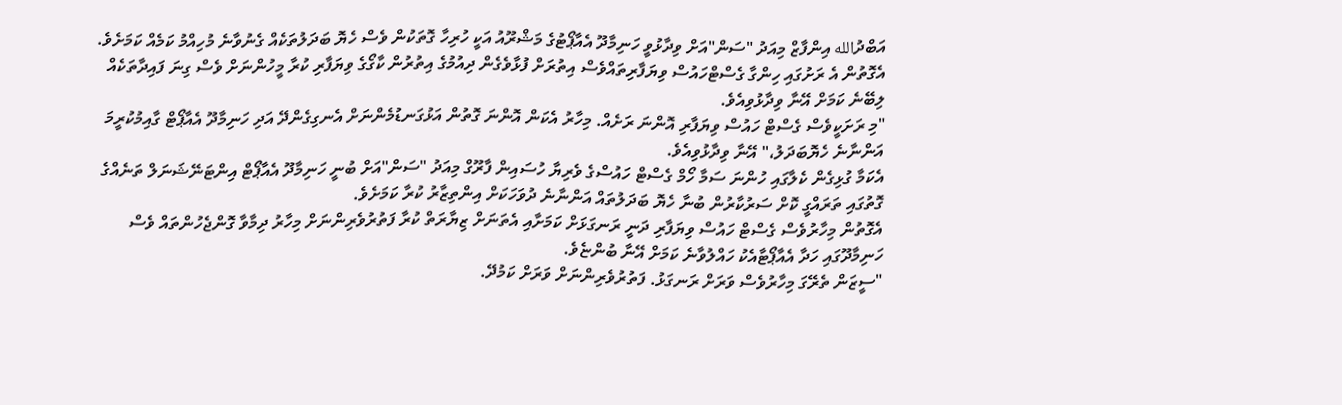އަބްދުالله އިންފާޒް މިއަދު "ސަން"އަށް ވިދާޅުވީ ހަނިމާދޫ އެއާޕޯޓުގެ މަޝްރޫއު އަކީ ހުރިހާ ގޮތަކުން ވެސް ހެޔޮ ބަދަލުތަކެއް ގެނުވާނެ މުހިއްމު ކަމެއް ކަމަށެވެ.
އެގޮތުން އެ ރަށުގައި ހިންގާ ގެސްޓްހައުސް ވިޔަފާރިތައްވެސް އިތުރަށް ފުޅާވެގެން ދިއުމުގެ އިތުރުން ކާގޯގެ ވިޔަފާރި ކުރާ މީހުންނަށް ވެސް ގިނަ ފައިދާތަކެއް ލިބޭނެ ކަމަށް އޭނާ ވިދާޅުވިއެވެ.
"މި ރަށަކީވެސް ގެސްޓް ހައުސް ވިޔަފާރި އޮންނަ ރަށެއް. މިހާރު އެކަން އޮންނަ ގޮތުން އަޅުގަނޑުމެންނަށް އެނގިގެންދޭ އަދި ހަނިމާދޫ އެއާޕޯޓް ގާއިމުކުރީމަ އަންނާނެ ހެޔޮބަދަލު،" އޭނާ ވިދާޅުވިއެވެ.
އެކަމާ ގުޅިގެން ކެލާގައި ހުންނަ ސަމާ ހޯމް ގެސްޓް ހައުސްގެ ވެރިޔާ ހުސައިން ފާރޫގް މިއަދު "ސަން"އަށް ބުނީ ހަނިމާދޫ އެއާޕޯޓް އިންޓަނޭޝަނަލް ތަނެއްގެ ގޮތުގައި ތަރައްގީ ކޮށް ސަރުކާރުން ބުނާ ހެޔޮ ބަދަލުތައް އަންނާނެ ދުވަހަކަށް އިންތިޒާރު ކުރާ ކަމަށެވެ.
އެގޮތުން މިހާރުވެސް ގެސްޓް ހައުސް ވިޔަފާރި ދަނީ ރަނގަޅަށް ކަމަށާއި އެތަނަށް ޒިޔާރަތް ކުރާ ފަތުރުވެރިންނަށް މިހާރު ދިމާވާ ގޮންޖެހުންތައް ވެސް ހަނިމާދޫގައި ހަދާ އެއާޕޯޓާއެކު ހައްލުވާނެ ކަމަށް އޭނާ ބުންޏެވެ.
"ސީޒަން ތެރޭގަ މިހާރުވެސް ވަރަށް ރަނގަޅު. ފަތުރުވެރިންނަށް ވަރަށް ކަމުދޭ.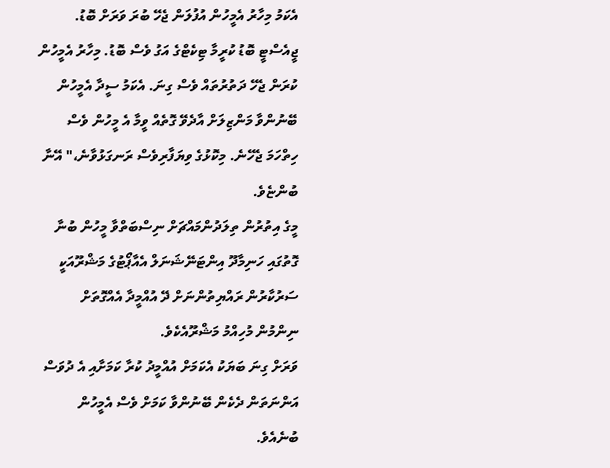އެކަމު މިހާރު އެމީހުން އުފުލަން ޖެހޭ ބުރަ ވަރަށް ބޮޑު. ޖީއެސްޓީ ބޮޑު ކުރީމާ ޓިކެޓްގެ އަގު ވެސް ބޮޑު. މިހާރު އެމީހުން ކުރަން ޖެހޭ ދަތުރުތައް ވެސް ގިނަ. އެކަމު ސީދާ އެމީހުން ބޭނުންވާ މަންޒިލަށް އާދެވޭ ގޮތެއް ވީމާ އެ މީހުން ވެސް ހިތްހަމަ ޖެހޭނެ. މިކޮޅުގެ ވިޔަފާރިވެސް ރަނގަޅުވާނެ،" އޭނާ ބުންޏެވެ.
މީގެ އިތުރުން ތިލަދުންމައްޗަށް ނިސްބަތްވާ މީހުން ބުނާ ގޮތުގައި ހަނިމާދޫ އިންޓަނޭޝަނަލް އެއާޕޯޓުގެ މަޝްރޫއަކީ ސަރުކާރުން ރައްޔިތުންނަށް ދޭ އުއްމީދާ އެއްގޮތަށް ނިންމުން މުހިއްމު މަޝްރޫއެކެވެ.
ވަރަށް ގިނަ ބަޔަކު އެކަމަށް އުއްމީދު ކުރާ ކަމަށާއި އެ ދުވަސް އަންނަތަން ދެކެން ބޭނުންވާ ކަމަށް ވެސް އެމީހުން ބުނެއެވެ.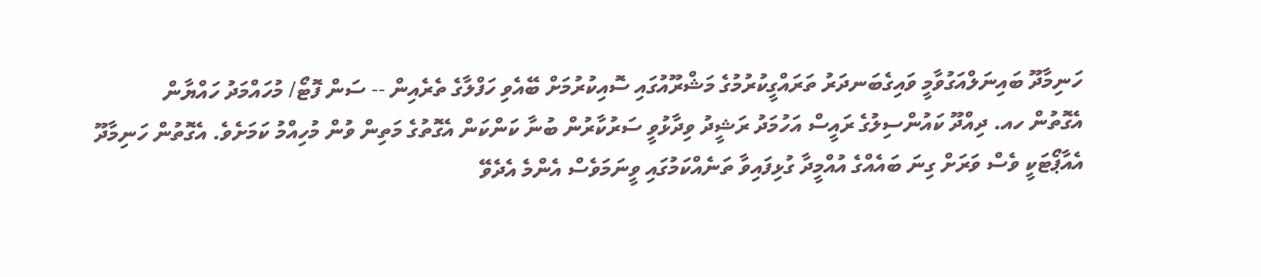ހަނިމާދޫ ބައިނަލްއަގުވާމީ ވައިގެބަނދަރު ތަރައްގީކުރުމުގެ މަޝްރޫއުގައި ސޮއިކުރުމަށް ބޭއެވި ހަފްލާގެ ތެރެއިން -- ސަން ފޮޓޯ/ މުހައްމަދު ހައްޔާން
އެގޮތުން ހއ. ދިއްދޫ ކައުންސިލުގެ ރައީސް އަހުމަދު ރަޝީދު ވިދާޅުވީ ސަރުކާރުން ބުނާ ކަންކަން އެގޮތުގެ މަތިން ވުން މުހިއްމު ކަމަށެވެ. އެގޮތުން ހަނިމާދޫ އެއާޕޯޓަކީ ވެސް ވަރަށް ގިނަ ބައެއްގެ އުއްމީދާ ގުޅިފައިވާ ތަނެއްކަމުގައި ވީނަމަވެސް އެންމެ އެދެވޭ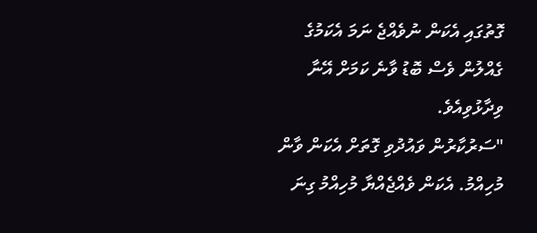ގޮތުގައި އެކަން ނުވެއްޖެ ނަމަ އެކަމުގެ ގެއްލުން ވެސް ބޮޑު ވާނެ ކަމަށް އޭނާ ވިދާޅުވިއެވެ.
"ސަރުކާރުން ވައުދުވި ގޮތަށް އެކަން ވާން މުހިއްމު. އެކަން ވެއްޖެއްޔާ މުހިއްމު ގިނަ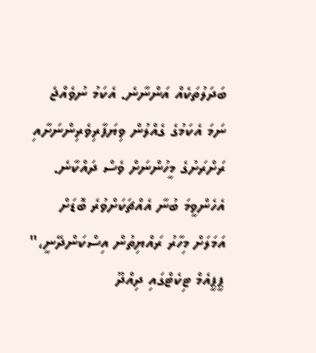ބަދަލުތަކެއް އަންނާނެ. އެކަމު ނުވެއްޖެ ނަމަ އެކަމުގެ ގެއްލުން ވިޔަފާރިވެރިންނަށާއި ރަށްރަށުގެ މީހުންނަށް ވެސް ދައްކާނެ. އެހެންވީމަ ބުނާ އެއްޗަކަށްވުރެ ބޮޑަށް އަމަލަށް މިހާރު ރައްޔިތުން އިސްކަންދޭނީ،" ޕީޕީއެމް ޓިކެޓްގައި ދިއްދޫ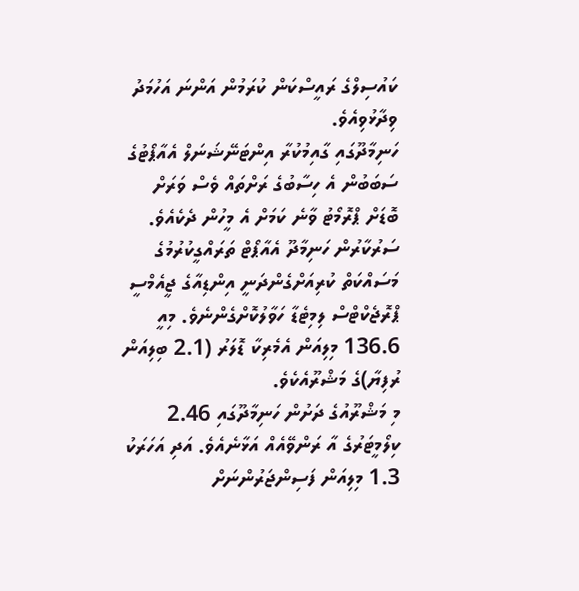ކައުސިލްގެ ރައީސްކަން ކުރަމުން އަންނަ އަހުމަދު ވިދާޅުވިއެވެ.
ހަނިމާދޫގައި ގާއިމުކުރާ އިންޓަނޭޝަނަލް އެއާޕޯޓުގެ ސަބަބުން އެ ހިސާބުގެ ރަށްތައް ވެސް ވަރަށް ބޮޑަށް ޕްރޮމޯޓު ވާނެ ކަމަށް އެ މީހުން ދެކެއެވެ.
ސަރުކާރުން ހަނިމާދޫ އެއާޕޯޓް ތަރައްގީކުރުމުގެ މަސައްކަތް ކުރިއަށްގެންދަނީ އިންޑިއާގެ ޖީއެމްސީ ޕްރޮޖެކްޓްސް ލިމިޓެޑާ ހަވާލުކޮށްގެންނެވެ. މިއީ 136.6 މިލިއަން އެމެރިކާ ޑޮލަރު (2.1 ބިލިއަން ރުފިޔާ)ގެ މަޝްރޫއެކެވެ.
މި މަޝްރޫއުގެ ދަށުން ހަނިމާދޫގައި 2.46 ކިލޯމީޓަރުގެ އާ ރަންވޭއެއް އަޅާނެއެވެ. އަދި އަހަރަކު 1.3 މިލިއަން ފަސިންޖަރުންނަށް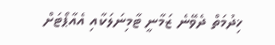ޚިދުމަތް ދެވޭނެ ޒަމާނީ ޓާމިނަލަކާއި އެއާޕޯޓަށް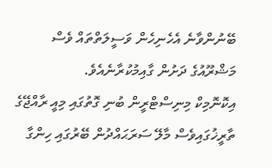ބޭނުންވާނެ އެހެނިހެން ވަސީލަތްތައް ވެސް މަޝްރޫއުގެ ދަށުން ގާއިމުކުރާނެއެވެ.
އިކޮނޮމިކް މިނިސްޓްރީން ބުނި ގޮތުގައި މިއީ ރާއްޖޭގެ ތާރީޚުގައިވެސް މާލޭ ސަރަޙައްދުން ބޭރުގައި ހިންގާ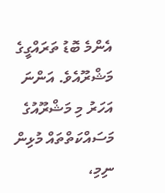އެންމެ ބޮޑު ތަރައްގީގެ މަޝްރޫއެވެ. އަންނަ އަހަރު މި މަޝްރޫއުގެ މަސައްކަތްތައް މުޅިން ނިމި،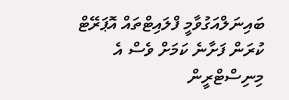ބައިނަލްއަގުވާމީ ފްލައިޓްތައް އޮޕަރޭޓް ކުރަން ފަށާނެ ކަމަށް ވެސް އެ މިނިސްޓްރީން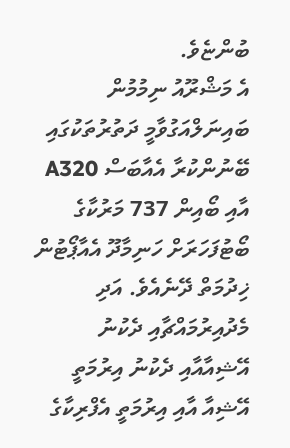ބުންޏެވެ.
އެ މަޝްރޫއު ނިމުމުން ބައިނަލްއަގުވާމީ ދަތުރުތަކުގައި ބޭނުންކުރާ އެއާބަސް A320 އާއި ބޯއިން 737 މަރުކާގެ ބޯޓުފަހަރަށް ހަނިމާދޫ އެއާޕޯޓުން ޚިދުމަތް ދޭނެއެވެ. އަދި މެދުއިރުމައްޗާއި ދެކުނު އޭޝިއާއާއި ދެކުނު އިރުމަތީ އޭޝިއާ އާއި އިރުމަތީ އެފްރިކާގެ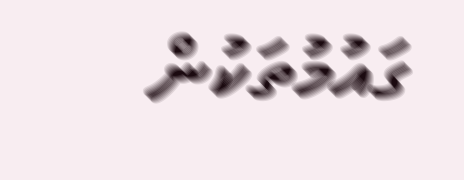ގައުމުތަކުން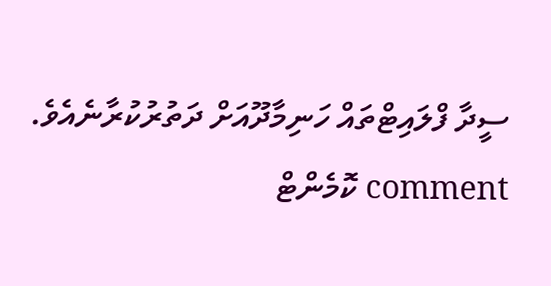ސީދާ ފްލައިޓްތައް ހަނިމާދޫއަށް ދަތުރުކުރާނެއެވެ.
comment ކޮމެންޓް